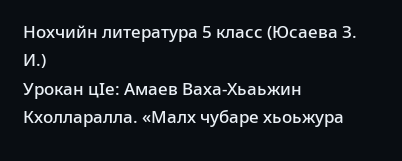Нохчийн литература 5 класс (Юсаева З. И.)
Урокан цIе: Амаев Ваха-Хьаьжин Кхолларалла. «Малх чубаре хьоьжура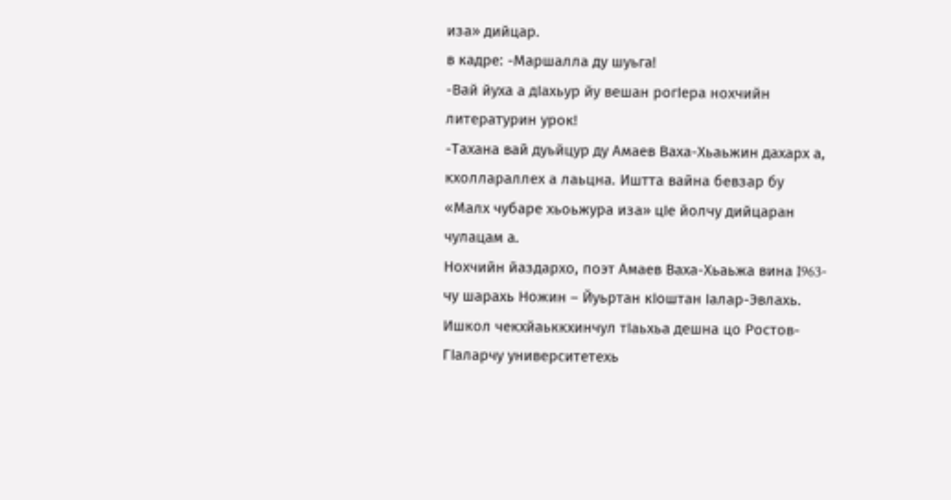иза» дийцар.
в кадре: -Маршалла ду шуьга!
-Вай йуха а дIахьур йу вешан рогIера нохчийн литературин урок!
-Тахана вай дуьйцур ду Амаев Ваха-Хьаьжин дахарх а, кхоллараллех а лаьцна. Иштта вайна бевзар бу «Малх чубаре хьоьжура иза» цIе йолчу дийцаран чулацам а.
Нохчийн йаздархо, поэт Амаев Ваха-Хьаьжа вина I963-чу шарахь Ножин – Йуьртан кIоштан Iалар-Эвлахь. Ишкол чекхйаьккхинчул тIаьхьа дешна цо Ростов-ГIаларчу университетехь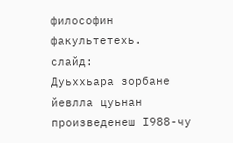философин факультетехь.
слайд:
Дуьххьара зорбане йевлла цуьнан произведенеш I988-чу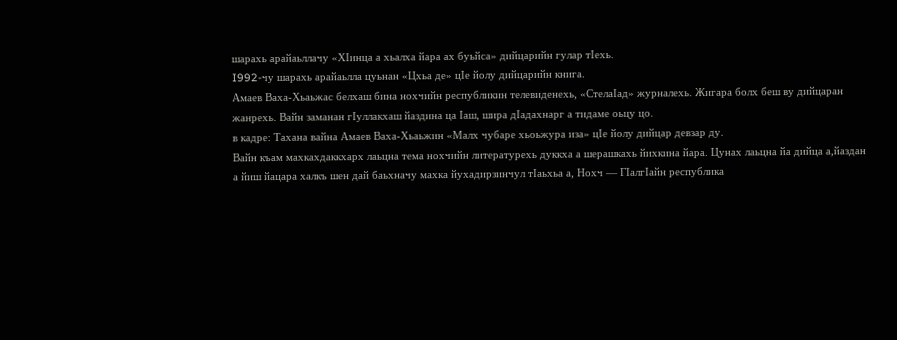шарахь арайаьллачу «ХIинца а хьалха йара ах буьйса» дийцарийн гулар тIехь.
I992-чу шарахь арайаьлла цуьнан «Цхьа де» цIе йолу дийцарийн книга.
Амаев Ваха-Хьаьжас белхаш бина нохчийн республикин телевиденехь, «СтелаIад» журналехь. Жигара болх беш ву дийцаран жанрехь. Вайн заманан гIуллакхаш йаздина ца Iаш, шира дIадахнарг а тидаме оьцу цо.
в кадре: Тахана вайна Амаев Ваха-Хьаьжин «Малх чубаре хьоьжура иза» цIе йолу дийцар девзар ду.
Вайн къам махкахдаккхарх лаьцна тема нохчийн литературехь дуккха а шерашкахь йихкина йара. Цунах лаьцна йа дийца а,йаздан а йиш йацара халкъ шен дай баьхначу махка йухадирзинчул тIаьхьа а, Нохч — ГIалгIайн республика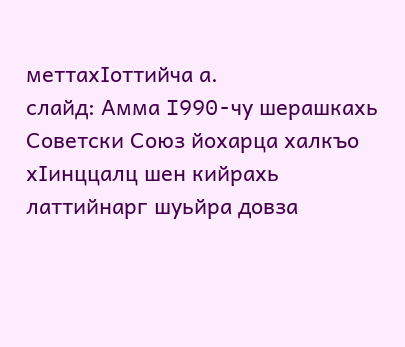меттахIоттийча а.
слайд: Амма I990-чу шерашкахь Советски Союз йохарца халкъо хIинццалц шен кийрахь латтийнарг шуьйра довза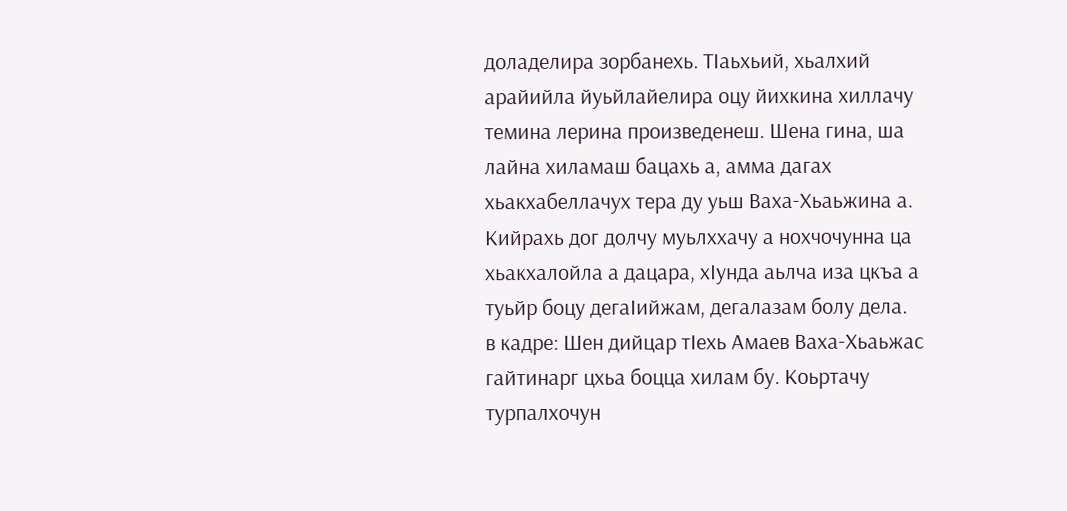доладелира зорбанехь. ТIаьхьий, хьалхий арайийла йуьйлайелира оцу йихкина хиллачу темина лерина произведенеш. Шена гина, ша лайна хиламаш бацахь а, амма дагах хьакхабеллачух тера ду уьш Ваха-Хьаьжина а. Кийрахь дог долчу муьлххачу а нохчочунна ца хьакхалойла а дацара, хIунда аьлча иза цкъа а туьйр боцу дегаIийжам, дегалазам болу дела.
в кадре: Шен дийцар тIехь Амаев Ваха-Хьаьжас гайтинарг цхьа боцца хилам бу. Коьртачу турпалхочун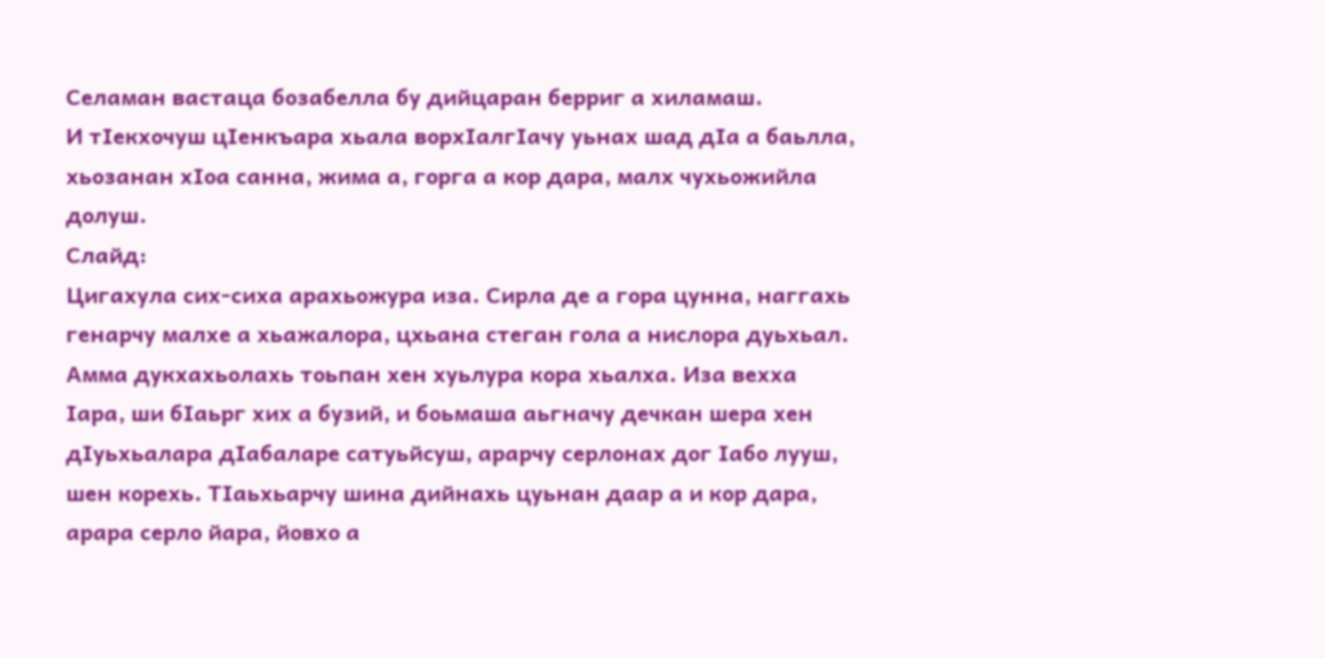Селаман вастаца бозабелла бу дийцаран берриг а хиламаш.
И тIекхочуш цIенкъара хьала ворхIалгIачу уьнах шад дIа а баьлла, хьозанан хIоа санна, жима а, горга а кор дара, малх чухьожийла долуш.
Слайд:
Цигахула сих-сиха арахьожура иза. Сирла де а гора цунна, наггахь генарчу малхе а хьажалора, цхьана стеган гола а нислора дуьхьал. Амма дукхахьолахь тоьпан хен хуьлура кора хьалха. Иза вехха Iара, ши бIаьрг хих а бузий, и боьмаша аьгначу дечкан шера хен дIуьхьалара дIабаларе сатуьйсуш, арарчу серлонах дог Iабо лууш, шен корехь. ТIаьхьарчу шина дийнахь цуьнан даар а и кор дара, арара серло йара, йовхо а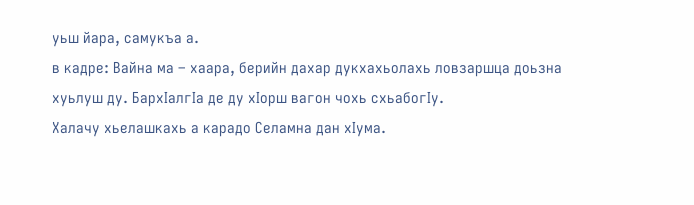уьш йара, самукъа а.
в кадре: Вайна ма – хаара, берийн дахар дукхахьолахь ловзаршца доьзна хуьлуш ду. БархIалгIа де ду хIорш вагон чохь схьабогIу.
Халачу хьелашкахь а карадо Селамна дан хIума.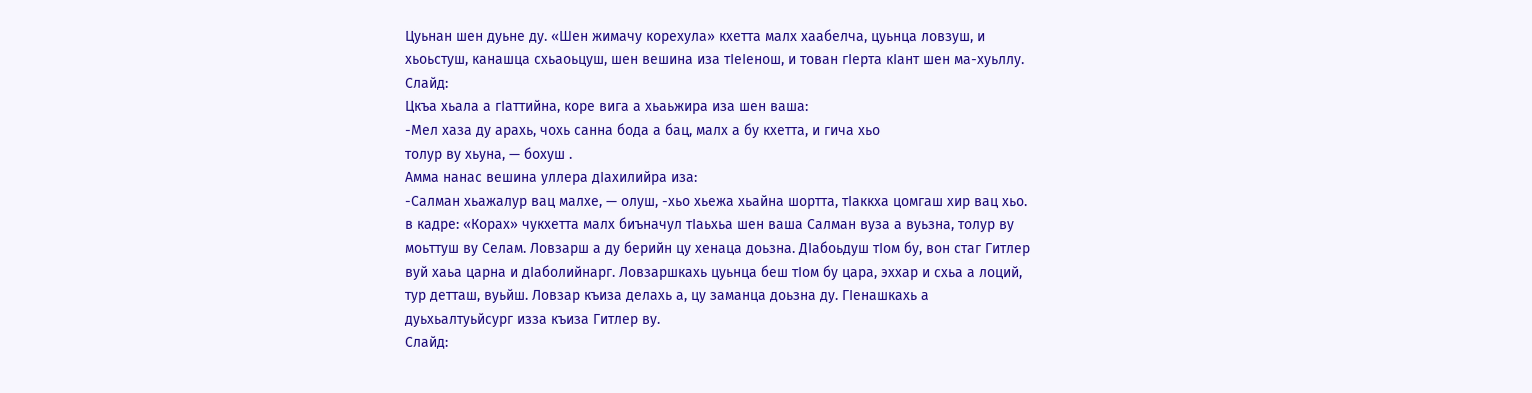Цуьнан шен дуьне ду. «Шен жимачу корехула» кхетта малх хаабелча, цуьнца ловзуш, и хьоьстуш, канашца схьаоьцуш, шен вешина иза тIеIенош, и тован гIерта кIант шен ма-хуьллу.
Слайд:
Цкъа хьала а гIаттийна, коре вига а хьаьжира иза шен ваша:
-Мел хаза ду арахь, чохь санна бода а бац, малх а бу кхетта, и гича хьо
толур ву хьуна, — бохуш .
Амма нанас вешина уллера дIахилийра иза:
-Салман хьажалур вац малхе, — олуш, -хьо хьежа хьайна шортта, тIаккха цомгаш хир вац хьо.
в кадре: «Корах» чукхетта малх биъначул тIаьхьа шен ваша Салман вуза а вуьзна, толур ву моьттуш ву Селам. Ловзарш а ду берийн цу хенаца доьзна. ДIабоьдуш тIом бу, вон стаг Гитлер вуй хаьа царна и дIаболийнарг. Ловзаршкахь цуьнца беш тIом бу цара, эххар и схьа а лоций, тур детташ, вуьйш. Ловзар къиза делахь а, цу заманца доьзна ду. ГIенашкахь а дуьхьалтуьйсург изза къиза Гитлер ву.
Слайд: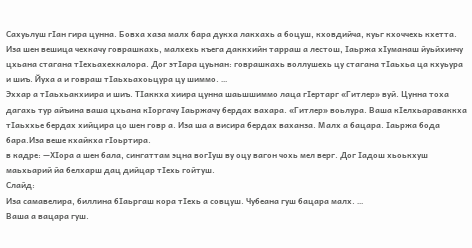Сахуьлуш гIан гира цунна. Бовха хаза малх бара дукха лакхахь а боцуш, кховдийча, куьг кхоччехь кхетта. Иза шен вешица чехкачу говрашкахь, малхехь къега даккхийн тарраш а лестош, Iаьржа хIуманаш йуьйхинчу цхьана стагана тIехьахехкалора. Дог этIара цуьнан: говрашкахь воллушехь цу стагана тIаьхьа ца кхуьура и шиъ. Йуха а и говраш тIаьхьахоьцура цу шиммо. …
Эххар а тIаьхьакхиира и шиъ. ТIаккха хиира цунна шаьшшиммо лаца гIертарг «Гитлер» вуй. Цунна тоха дагахь тур айъина ваша цхьана кIоргачу Iаьржачу бердах вахара. «Гитлер» воьлура. Ваша кIелхьараваккха тIаьххье бердах хийцира цо шен говр а. Иза ша а висира бердах ваханза. Малх а бацара. Iаьржа бода бара.Иза веше кхайкха гIоьртира.
в кадре: —ХIора а шен бала, сингаттам эцна вогIуш ву оцу вагон чохь мел верг. Дог Iадош хьоькхуш маьхьарий йа белхарш дац дийцар тIехь гойтуш.
Слайд:
Иза самавелира, биллина бIаьргаш кора тIехь а совцуш. Чубеана гуш бацара малх. …
Ваша а вацара гуш.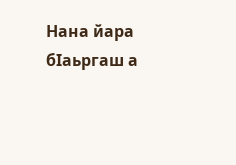Нана йара бIаьргаш а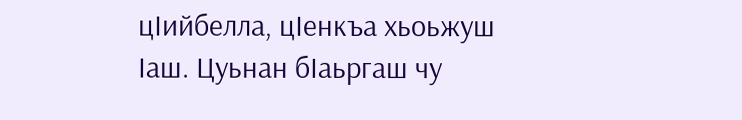цIийбелла, цIенкъа хьоьжуш Iаш. Цуьнан бIаьргаш чу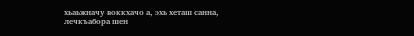хьаьжначу воккхачо а, эхь хеташ санна, лечкъабора шен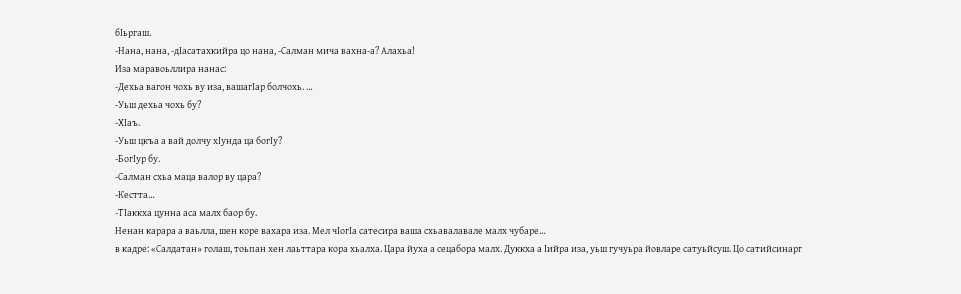бIьргаш.
-Нана, нана, -дIасатахкийра цо нана, -Салман мича вахна-а? Алахьа!
Иза маравоьллира нанас:
-Дехьа вагон чохь ву иза, вашагIар болчохь. …
-Уьш дехьа чохь бу?
-ХIаъ.
-Уьш цкъа а вай долчу хIунда ца богIу?
-БогIур бу.
-Салман схьа маца валор ву цара?
-Кестта…
-ТIаккха цунна аса малх баор бу.
Ненан карара а ваьлла, шен коре вахара иза. Мел чIогIа сатесира ваша схьавалавале малх чубаре…
в кадре: «Салдатан» голаш, тоьпан хен лаьттара кора хьалха. Цара йуха а сецабора малх. Дуккха а Iийра иза, уьш гучуьра йовларе сатуьйсуш. Цо сатийсинарг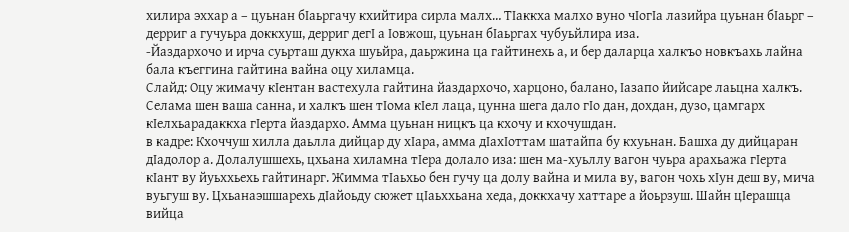хилира эххар а – цуьнан бIаьргачу кхийтира сирла малх… ТIаккха малхо вуно чIогIа лазийра цуьнан бIаьрг – дерриг а гучуьра доккхуш, дерриг дегI а Iовжош, цуьнан бIаьргах чубуьйлира иза.
-Йаздархочо и ирча суьрташ дукха шуьйра, даьржина ца гайтинехь а, и бер даларца халкъо новкъахь лайна бала къеггина гайтина вайна оцу хиламца.
Слайд: Оцу жимачу кIентан вастехула гайтина йаздархочо, харцоно, балано, Iазапо йийсаре лаьцна халкъ. Селама шен ваша санна, и халкъ шен тIома кIел лаца, цунна шега дало гIо дан, дохдан, дузо, цамгарх кIелхьарадаккха гIерта йаздархо. Амма цуьнан ницкъ ца кхочу и кхочушдан.
в кадре: Кхоччуш хилла даьлла дийцар ду хIара, амма дIахIоттам шатайпа бу кхуьнан. Башха ду дийцаран дIадолор а. Долалушшехь, цхьана хиламна тIера долало иза: шен ма-хуьллу вагон чуьра арахьажа гIерта кIант ву йуьххьехь гайтинарг. Жимма тIаьхьо бен гучу ца долу вайна и мила ву, вагон чохь хIун деш ву, мича вуьгуш ву. Цхьанаэшшарехь дIайоьду сюжет цIаьххьана хеда, доккхачу хаттаре а йоьрзуш. Шайн цIерашца вийца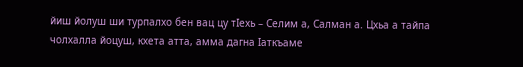йиш йолуш ши турпалхо бен вац цу тIехь – Селим а, Салман а. Цхьа а тайпа чолхалла йоцуш, кхета атта, амма дагна Iаткъаме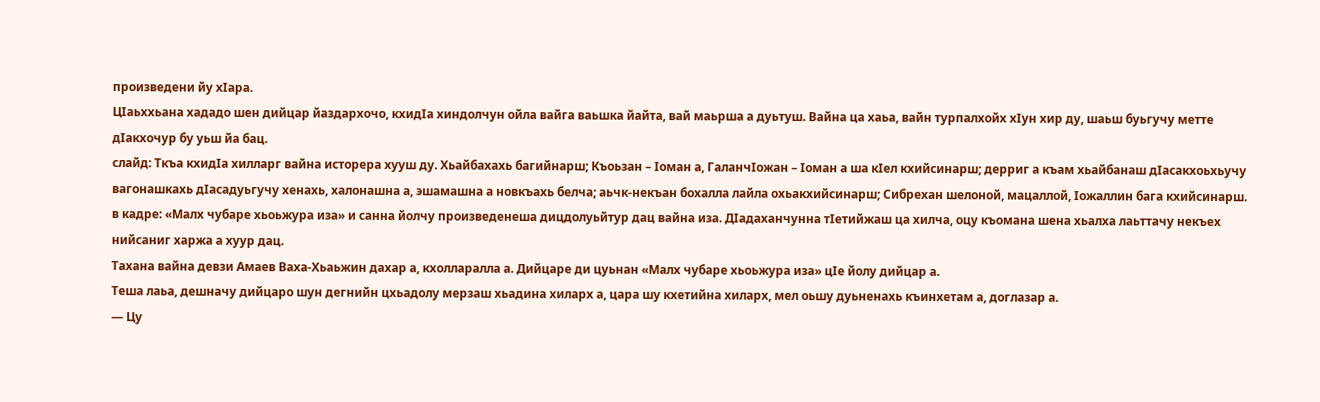произведени йу хIара.
ЦIаьххьана хададо шен дийцар йаздархочо, кхидIа хиндолчун ойла вайга ваьшка йайта, вай маьрша а дуьтуш. Вайна ца хаьа, вайн турпалхойх хIун хир ду, шаьш буьгучу метте дIакхочур бу уьш йа бац.
слайд: Ткъа кхидIа хилларг вайна исторера хууш ду. Хьайбахахь багийнарш; Къоьзан – Iоман а, ГаланчIожан – Iоман а ша кIел кхийсинарш; дерриг а къам хьайбанаш дIасакхоьхьучу вагонашкахь дIасадуьгучу хенахь, халонашна а, эшамашна а новкъахь белча; аьчк-некъан бохалла лайла охьакхийсинарш; Сибрехан шелоной, мацаллой, Iожаллин бага кхийсинарш.
в кадре: «Малх чубаре хьоьжура иза» и санна йолчу произведенеша дицдолуьйтур дац вайна иза. ДIадаханчунна тIетийжаш ца хилча, оцу къомана шена хьалха лаьттачу некъех нийсаниг харжа а хуур дац.
Тахана вайна девзи Амаев Ваха-Хьаьжин дахар а, кхолларалла а. Дийцаре ди цуьнан «Малх чубаре хьоьжура иза» цIе йолу дийцар а.
Теша лаьа, дешначу дийцаро шун дегнийн цхьадолу мерзаш хьадина хиларх а, цара шу кхетийна хиларх, мел оьшу дуьненахь къинхетам а, доглазар а.
— Цу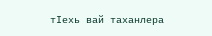тIехь вай таханлера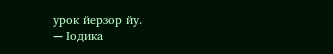урок йерзор йу.
— Iодика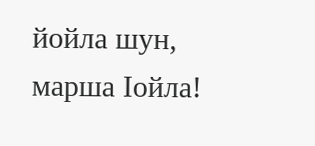йойла шун, марша Iойла!